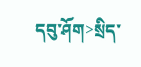དབུ་ཤོག>སྲིད་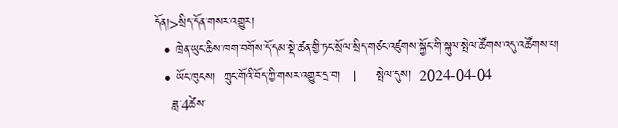དོན།>སྲིད་དོན་གསར་འགྱུར།
  • ཁྲེན་ཡུང་ཆིས་ཁག་བགོས་དོ་དམ་སྡེ་ཚན་གྱི་ཏང་སྲོལ་སྲིད་གཙང་འཛུགས་སྐྱོང་གི་སྐུལ་སྤེལ་ཚོགས་འདུ་འཚོགས་པ།
  • ཡོང་ཁུངས།  ཀྲུང་གོའི་བོད་ཀྱི་གསར་འགྱུར་དྲ་བ།   |     སྤེལ་དུས།  2024-04-04
    ཟླ་4ཚེས་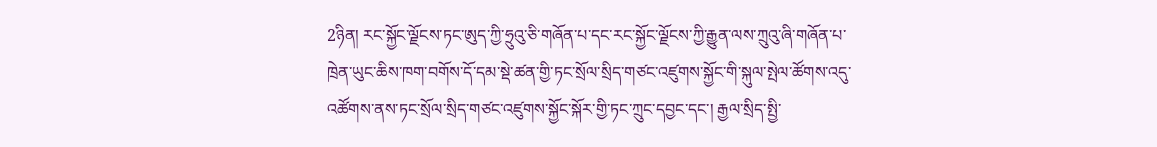2ཉིན། རང་སྐྱོང་ལྗོངས་ཏང་ཨུད་ཀྱི་ཧྲུའུ་ཅི་གཞོན་པ་དང་རང་སྐྱོང་ལྗོངས་ཀྱི་རྒྱུན་ལས་ཀྲུའུ་ཞི་གཞོན་པ་ཁྲེན་ཡུང་ཆིས་ཁག་བགོས་དོ་དམ་སྡེ་ཚན་གྱི་ཏང་སྲོལ་སྲིད་གཙང་འཛུགས་སྐྱོང་གི་སྐུལ་སྤེལ་ཚོགས་འདུ་འཚོགས་ནས་ཏང་སྲོལ་སྲིད་གཙང་འཛུགས་སྐྱོང་སྐོར་གྱི་ཏང་ཀྲུང་དབྱང་དང་། རྒྱལ་སྲིད་སྤྱི་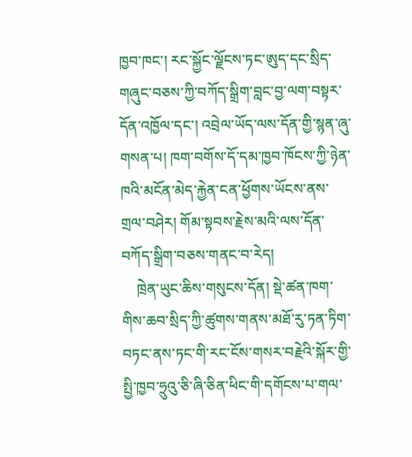ཁྱབ་ཁང་། རང་སྐྱོང་ལྗོངས་ཏང་ཨུད་དང་སྲིད་གཞུང་བཅས་ཀྱི་བཀོད་སྒྲིག་བླང་བྱ་ལག་བསྟར་དོན་འཁྱོལ་དང་། འབྲེལ་ཡོད་ལས་དོན་གྱི་སྙན་ཞུ་གསན་པ། ཁག་བགོས་དོ་དམ་ཁྱབ་ཁོངས་ཀྱི་ཉེན་ཁའི་མངོན་མེད་རྐྱེན་ངན་ཕྱོགས་ཡོངས་ནས་གྲལ་བཤེར། གོམ་སྟབས་རྗེས་མའི་ལས་དོན་བཀོད་སྒྲིག་བཅས་གནང་བ་རེད།
    ཁྲེན་ཡུང་ཆིས་གསུངས་དོན། སྡེ་ཚན་ཁག་གིས་ཆབ་སྲིད་ཀྱི་ཚུགས་གནས་མཐོ་རུ་ཏན་ཏིག་བཏང་ནས་ཏང་གི་རང་ངོས་གསར་བརྗེའི་སྐོར་གྱི་སྤྱི་ཁྱབ་ཧྲུའུ་ཅི་ཞི་ཅིན་ཕིང་གི་དགོངས་པ་གལ་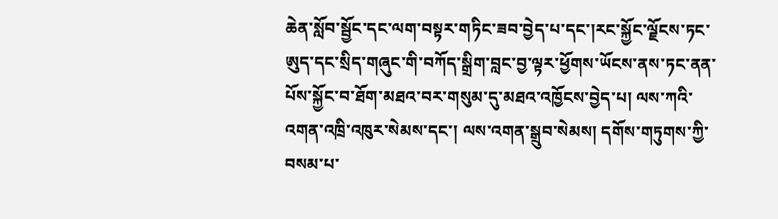ཆེན་སློབ་སྦྱོང་དང་ལག་བསྟར་གཏིང་ཟབ་བྱེད་པ་དང་།རང་སྐྱོང་ལྗོངས་ཏང་ཨུད་དང་སྲིད་གཞུང་གི་བཀོད་སྒྲིག་བླང་བྱ་ལྟར་ཕྱོགས་ཡོངས་ནས་ཏང་ནན་པོས་སྐྱོང་བ་ཐོག་མཐའ་བར་གསུམ་དུ་མཐའ་འཁྱོངས་བྱེད་པ། ལས་ཀའི་འགན་འཁྲི་འཁུར་སེམས་དང་། ལས་འགན་སྒྲུབ་སེམས། དགོས་གཏུགས་ཀྱི་བསམ་པ་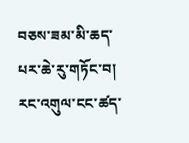བཅས་ཟམ་མི་ཆད་པར་ཆེ་རུ་གཏོང་བ། རང་འགུལ་ངང་ཚད་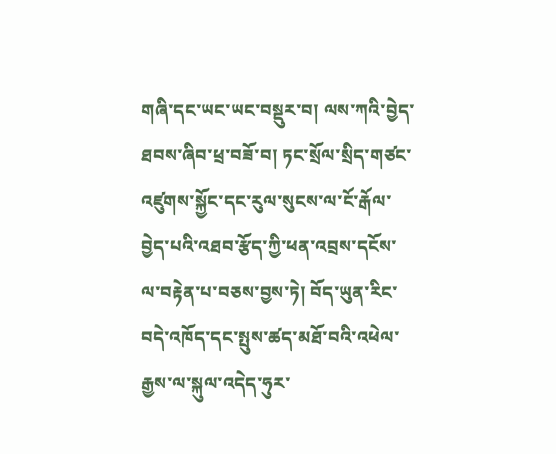གཞི་དང་ཡང་ཡང་བསྡུར་བ། ལས་ཀའི་བྱེད་ཐབས་ཞིབ་ཕྲ་བཟོ་བ། ཏང་སྲོལ་སྲིད་གཙང་འཛུགས་སྐྱོང་དང་རུལ་སུངས་ལ་ངོ་རྒོལ་བྱེད་པའི་འཐབ་རྩོད་ཀྱི་ཕན་འབྲས་དངོས་ལ་བརྟེན་པ་བཅས་བྱས་ཏེ། བོད་ཡུན་རིང་བདེ་འཁོད་དང་སྤུས་ཚད་མཐོ་བའི་འཕེལ་རྒྱས་ལ་སྐུལ་འདེད་ཧུར་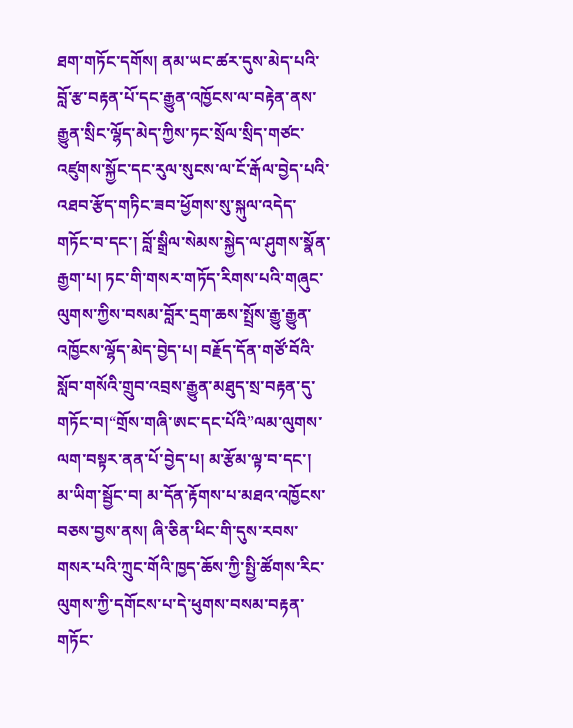ཐག་གཏོང་དགོས། ནམ་ཡང་ཚར་དུས་མེད་པའི་བློ་རྩ་བརྟན་པོ་དང་རྒྱུན་འཁྱོངས་ལ་བརྟེན་ནས་རྒྱུན་སྲིང་ལྷོད་མེད་ཀྱིས་ཏང་སྲོལ་སྲིད་གཙང་འཛུགས་སྐྱོང་དང་རུལ་སུངས་ལ་ངོ་རྒོལ་བྱེད་པའི་འཐབ་རྩོད་གཏིང་ཟབ་ཕྱོགས་སུ་སྐུལ་འདེད་གཏོང་བ་དང་། བློ་སྒྲིལ་སེམས་སྐྱེད་ལ་ཤུགས་སྣོན་རྒྱག་པ། ཏང་གི་གསར་གཏོད་རིགས་པའི་གཞུང་ལུགས་ཀྱིས་བསམ་བློར་དྲག་ཆས་སྤྲོས་རྒྱུ་རྒྱུན་འཁྱོངས་ལྷོད་མེད་བྱེད་པ། བརྗོད་དོན་གཙོ་བོའི་སློབ་གསོའི་གྲུབ་འབྲས་རྒྱུན་མཐུད་སྲ་བརྟན་དུ་གཏོང་བ།“གྲོས་གཞི་ཨང་དང་པོའི”ལམ་ལུགས་ལག་བསྟར་ནན་པོ་བྱེད་པ། མ་རྩོམ་ལྟ་བ་དང་། མ་ཡིག་སྦྱོང་བ། མ་དོན་རྟོགས་པ་མཐའ་འཁྱོངས་བཅས་བྱས་ནས། ཞི་ཅིན་ཕིང་གི་དུས་རབས་གསར་པའི་ཀྲུང་གོའི་ཁྱད་ཆོས་ཀྱི་སྤྱི་ཚོགས་རིང་ལུགས་ཀྱི་དགོངས་པ་དེ་ཕུགས་བསམ་བརྟན་གཏོང་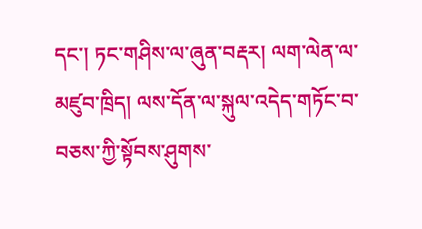དང་། ཏང་གཤིས་ལ་ཞུན་བརྡར། ལག་ལེན་ལ་མཛུབ་ཁྲིད། ལས་དོན་ལ་སྐུལ་འདེད་གཏོང་བ་བཅས་ཀྱི་སྟོབས་ཤུགས་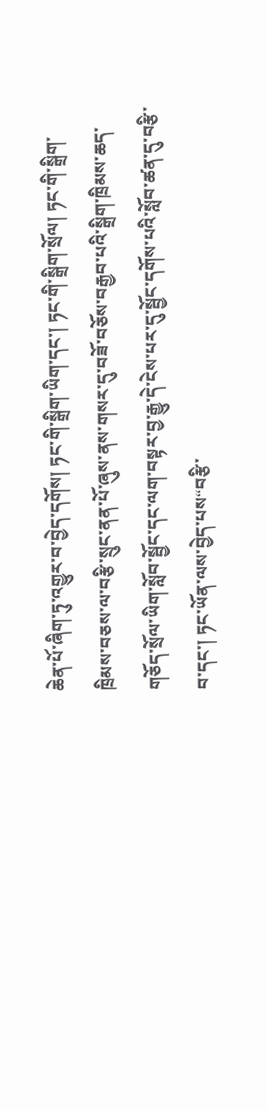ཆེན་པོ་ཞིག་ཏུ་འགྱུར་བ་བྱེད་དགོས། ཏང་གི་སྒྲིག་ཡིག་དང་། ཏང་གི་སྒྲིག་སྲོལ། ཏང་གི་སྒྲིག་ཁྲིམས་བཅས་ལ་བརྩི་སྲུང་ནན་པོ་ཞུས་ནས་གསར་དུ་བཟོ་བཅོས་བརྒྱབ་པའི་སྒྲིག་ཁྲིམས་ཆད་གཅོད་སྲོལ་ཡིག་སློབ་སྦྱོང་དང་ལག་བསྟར་བྱ་རྒྱུ་དེ་ངེས་པར་དུ་སྦྱོང་དགོས་པའི་སློབ་ཚན་དུ་བརྩི་བ་དང་། ཏང་ཡོན་ལས་བྱེད་པས“བརྩི་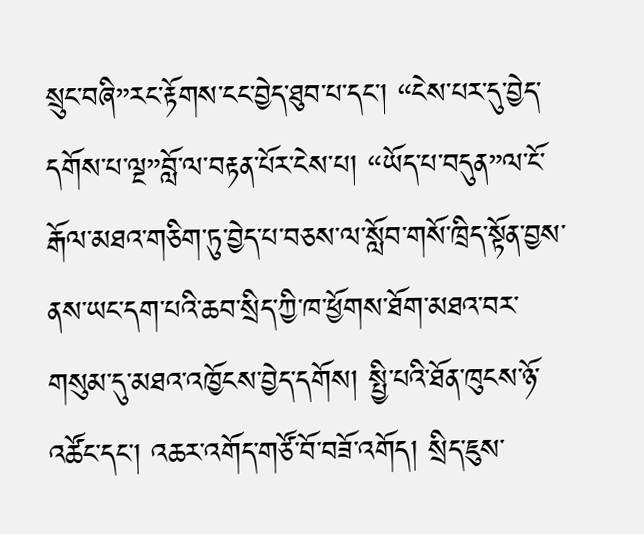སྲུང་བཞི”རང་རྟོགས་ངང་བྱེད་ཐུབ་པ་དང་། “ངེས་པར་དུ་བྱེད་དགོས་པ་ལྔ”བློ་ལ་བརྟན་པོར་ངེས་པ། “ཡོད་པ་བདུན”ལ་ངོ་རྒོལ་མཐའ་གཅིག་ཏུ་བྱེད་པ་བཅས་ལ་སློབ་གསོ་ཁྲིད་སྟོན་བྱས་ནས་ཡང་དག་པའི་ཆབ་སྲིད་ཀྱི་ཁ་ཕྱོགས་ཐོག་མཐའ་བར་གསུམ་དུ་མཐའ་འཁྱོངས་བྱེད་དགོས། སྤྱི་པའི་ཐོན་ཁུངས་ཉོ་འཚོང་དང་། འཆར་འགོད་གཙོ་བོ་བཟོ་འགོད། སྲིད་ཇུས་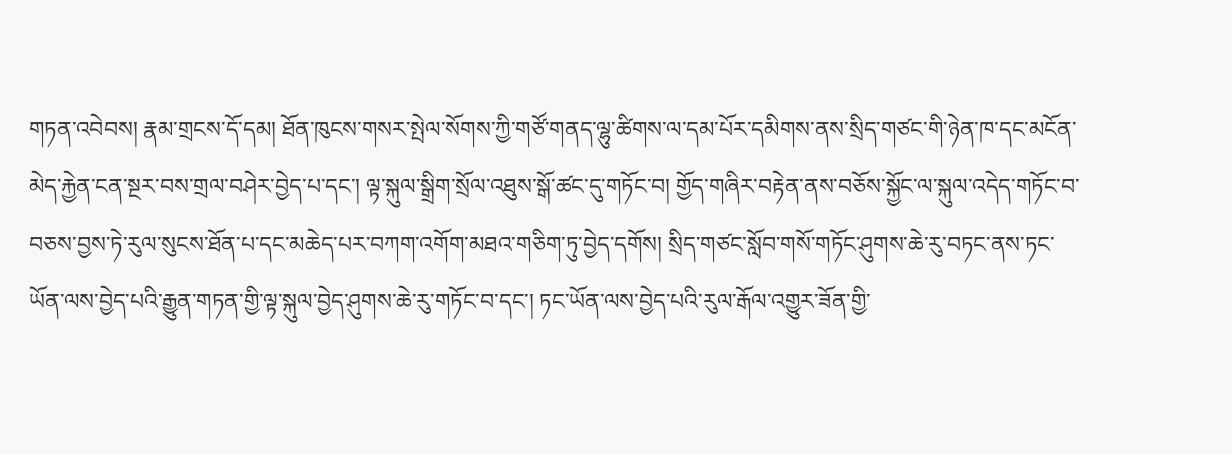གཏན་འབེབས། རྣམ་གྲངས་དོ་དམ། ཐོན་ཁུངས་གསར་སྤེལ་སོགས་ཀྱི་གཙོ་གནད་ལྷུ་ཚིགས་ལ་དམ་པོར་དམིགས་ནས་སྲིད་གཙང་གི་ཉེན་ཁ་དང་མངོན་མེད་རྐྱེན་ངན་སྔར་བས་གྲལ་བཤེར་བྱེད་པ་དང་། ལྟ་སྐུལ་སྒྲིག་སྲོལ་འཐུས་སྒོ་ཚང་དུ་གཏོང་བ། གྱོད་གཞིར་བརྟེན་ནས་བཅོས་སྐྱོང་ལ་སྐུལ་འདེད་གཏོང་བ་བཅས་བྱས་ཏེ་རུལ་སུངས་ཐོན་པ་དང་མཆེད་པར་བཀག་འགོག་མཐའ་གཅིག་ཏུ་བྱེད་དགོས། སྲིད་གཙང་སློབ་གསོ་གཏོང་ཤུགས་ཆེ་རུ་བཏང་ནས་ཏང་ཡོན་ལས་བྱེད་པའི་རྒྱུན་གཏན་གྱི་ལྟ་སྐུལ་བྱེད་ཤུགས་ཆེ་རུ་གཏོང་བ་དང་། ཏང་ཡོན་ལས་བྱེད་པའི་རུལ་རྒོལ་འགྱུར་ཟོན་གྱི་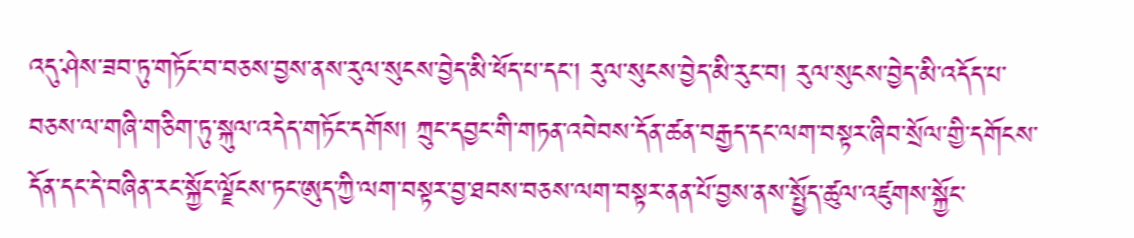འདུ་ཤེས་ཟབ་ཏུ་གཏོང་བ་བཅས་བྱས་ནས་རུལ་སུངས་བྱེད་མི་ཕོད་པ་དང་། རུལ་སུངས་བྱེད་མི་རུང་བ། རུལ་སུངས་བྱེད་མི་འདོད་པ་བཅས་ལ་གཞི་གཅིག་ཏུ་སྐུལ་འདེད་གཏོང་དགོས། ཀྲུང་དབྱང་གི་གཏན་འབེབས་དོན་ཚན་བརྒྱད་དང་ལག་བསྟར་ཞིབ་སྲོལ་གྱི་དགོངས་དོན་དང་དེ་བཞིན་རང་སྐྱོང་ལྗོངས་ཏང་ཨུད་ཀྱི་ལག་བསྟར་བྱ་ཐབས་བཅས་ལག་བསྟར་ནན་པོ་བྱས་ནས་སྤྱོད་ཚུལ་འཛུགས་སྐྱོང་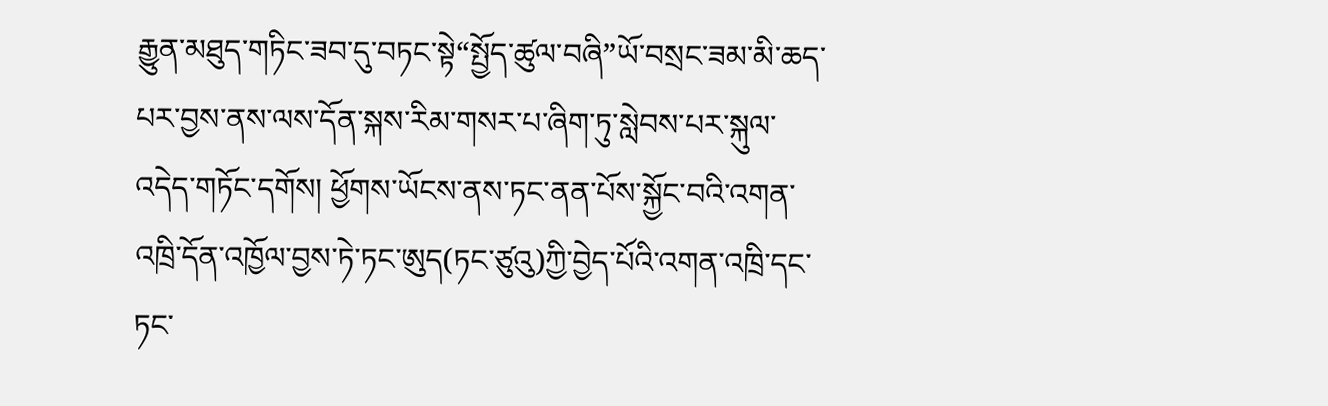རྒྱུན་མཐུད་གཏིང་ཟབ་དུ་བཏང་སྟེ“སྤྱོད་ཚུལ་བཞི”ཡོ་བསྲང་ཟམ་མི་ཆད་པར་བྱས་ནས་ལས་དོན་སྐས་རིམ་གསར་པ་ཞིག་ཏུ་སླེབས་པར་སྐུལ་འདེད་གཏོང་དགོས། ཕྱོགས་ཡོངས་ནས་ཏང་ནན་པོས་སྐྱོང་བའི་འགན་འཁྲི་དོན་འཁྱོལ་བྱས་ཏེ་ཏང་ཨུད(ཏང་ཙུའུ)ཀྱི་བྱེད་པོའི་འགན་འཁྲི་དང་ཏང་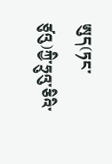ཨུད(ཏང་ཙུའུ)ཀྱི་ཧྲུའུ་ཅིའི་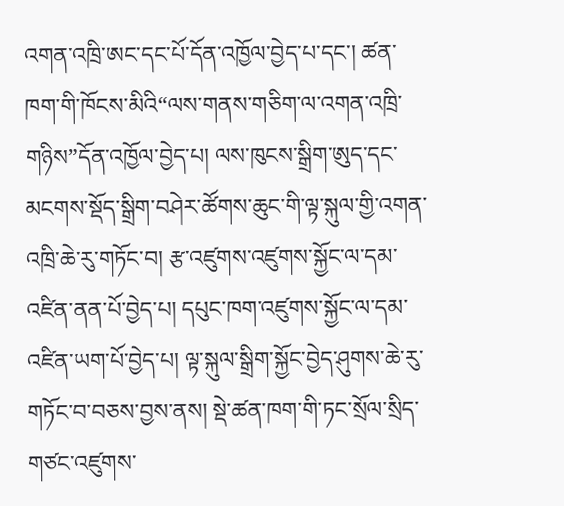འགན་འཁྲི་ཨང་དང་པོ་དོན་འཁྱོལ་བྱེད་པ་དང་། ཚན་ཁག་གི་ཁོངས་མིའི“ལས་གནས་གཅིག་ལ་འགན་འཁྲི་གཉིས”དོན་འཁྱོལ་བྱེད་པ། ལས་ཁུངས་སྒྲིག་ཨུད་དང་མངགས་སྡོད་སྒྲིག་བཤེར་ཚོགས་ཆུང་གི་ལྟ་སྐུལ་གྱི་འགན་འཁྲི་ཆེ་རུ་གཏོང་བ། རྩ་འཛུགས་འཛུགས་སྐྱོང་ལ་དམ་འཛིན་ནན་པོ་བྱེད་པ། དཔུང་ཁག་འཛུགས་སྐྱོང་ལ་དམ་འཛིན་ཡག་པོ་བྱེད་པ། ལྟ་སྐུལ་སྒྲིག་སྐྱོང་བྱེད་ཤུགས་ཆེ་རུ་གཏོང་བ་བཅས་བྱས་ནས། སྡེ་ཚན་ཁག་གི་ཏང་སྲོལ་སྲིད་གཙང་འཛུགས་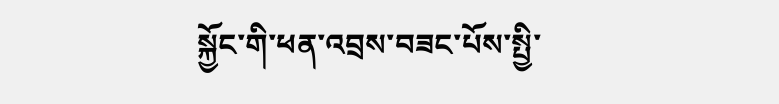སྐྱོང་གི་ཕན་འབྲས་བཟང་པོས་སྤྱི་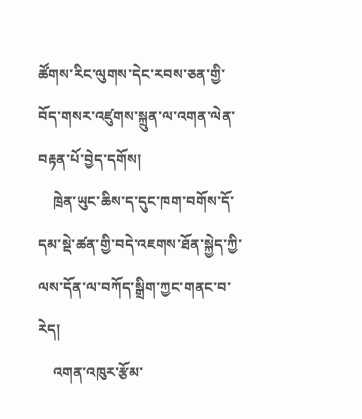ཚོགས་རིང་ལུགས་དེང་རབས་ཅན་གྱི་བོད་གསར་འཛུགས་སྐྲུན་ལ་འགན་ལེན་བརྟན་པོ་བྱེད་དགོས།
    ཁྲེན་ཡུང་ཆིས་ད་དུང་ཁག་བགོས་དོ་དམ་སྡེ་ཚན་གྱི་བདེ་འཇགས་ཐོན་སྐྱེད་ཀྱི་ལས་དོན་ལ་བཀོད་སྒྲིག་ཀྱང་གནང་བ་རེད།
    འགན་འཁུར་རྩོམ་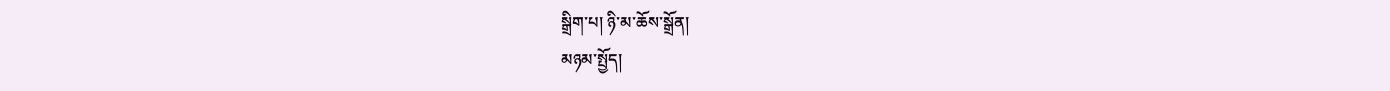སྒྲིག་པ། ཉི་མ་ཆོས་སྒྲོན།
མཉམ་སྤྱོད།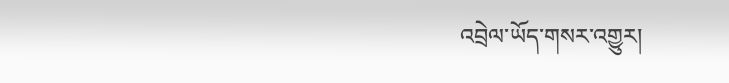འབྲེལ་ཡོད་གསར་འགྱུར།